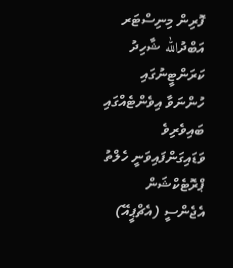ފޮރިން މިނިސްޓަރ އަބްދުالله ޝާހިދު ކަރަންޓީނުގައި ހުންނަވާ އިވެންޓެއްގައި ބައިވެރިވެ ވަޑައިގަންފައިވަނީ ހެލްތު ޕްރޮޓެކްޝަން އެޖެންސީ (އެޗްޕީއޭ)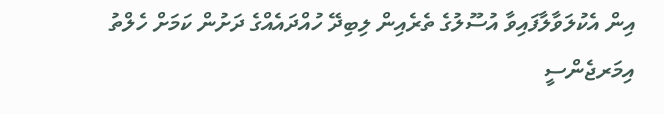އިން އެކުލަވާލާފައިވާ އުސޫލުގެ ތެރެއިން ލިބިދޭ ހުއްދައެއްގެ ދަށުން ކަމަށް ހެލްތު އިމަރޖެންސީ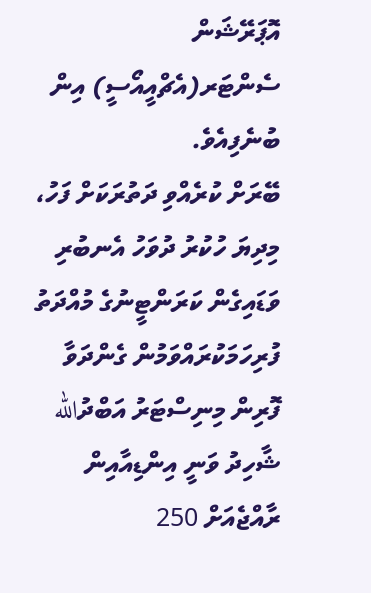އޮޕަރޭޝަން ސެންޓަރ(އެޗްއީއޯސީ) އިން ބުނެފިއެވެ.
ބޭރަށް ކުރެއްވި ދަތުރަކަށް ފަހު، މިދިޔަ ހުކުރު ދުވަހު އެނބުރި ވަޑައިގެން ކަރަންޓީނުގެ މުއްދަތު ފުރިހަމަކުރައްވަމުން ގެންދަވާ ފޮރިން މިނިސްޓަރު އަބްދުالله ޝާހިދު ވަނީ އިންޑިއާއިން ރާއްޖެއަށް 250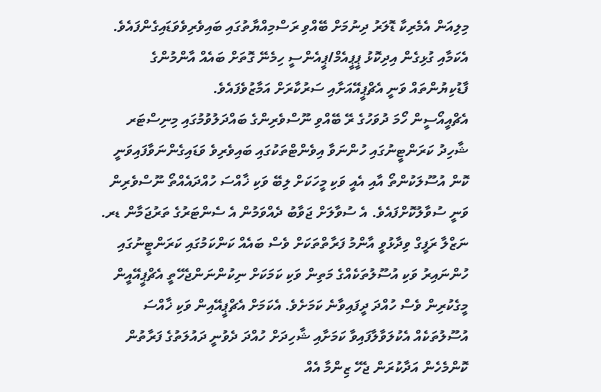މިލިއަން އެމެރިކާ ޑޮލަރު ދިނުމަށް ބޭއްވި ރަސްމިއްޔާތުގައި ބައިވެރިވެވަޑައިގެންފައެވެ. އެކަމާއި ގުޅިގެން އިދިކޮޅު ޕީޕީއެމް/ޕީއެންސީ ހިމެނޭ ގޮތަށް ބައެއް އާންމުންގެ ފާޑުކިޔުންތައް ވަނީ އެޗްޕީއޭއަށާއި ސަރުކާރަށް އަމާޒުވެފައެވެ.
އެޗްއީއޯސީން ހޯމަ ދުވަހުގެ ރޭ ބޭއްވި ނޫސްވެރިންގެ ބައްދަލުވުމުގައި މިނިސްޓަރ ޝާހިދު ކަރަންޓީނުގައި ހުންނަވާ އިވެންޓްތަކުގައި ބައިވެރިވެ ވަޑައިގެންނަވާފައިވަނީ ކޮން އުސޫލަކުންތޯ އާއި އެއީ ވަކި މީހަކަށް ލިބޭ ވަކި ޚާއްސަ ހުއްދައެއްތޯ ނޫސްވެރިން ވަނީ ސުވާލުކޮށްފައެވެ. އެ ސުވާލަށް ޖަވާބު ދެއްވަމުން އެ ސެންޓަރުގެ ތަރުޖަމާން ޑރ. ނަޒްލާ ރަފީގް ވިދާޅުވީ އާންމު ފަރާތްތަކަށް ވެސް ބައެއް ކަންކަމުގައި ކަރަންޓީނުގައި ހުންނައިރު ވަކި އުސޫލުތަކެއްގެ މަތިން ވަކި ކަމަކަށް ނިކުންނަންޖެހޭތީ އެޗްޕީއޭއީން މީގެކުރިން ވެސް ހުއްދަ ދީފައިވާނެ ކަމަށެވެ. އެކަމަށް އެޗްޕީއޭއިން ވަކި ޚާއްސަ އުސޫލުތަކެއް އެކުލަވާލާފައިވާ ކަމަށާއި ޝާހިދަށް ހުއްދަ ދެވުނީ ދައުލަތުގެ ފަރާތުން ކޮންމެހެން އަދާކުރަން ޖެހޭ ޒިންމާ އެއް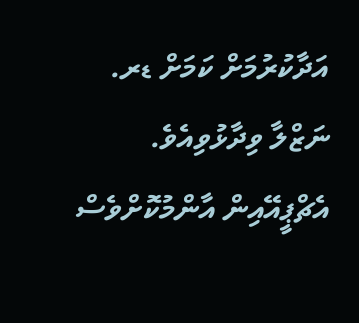އަދާކުރުމަށް ކަމަށް ޑރ. ނަޒްލާ ވިދާޅުވިއެވެ.
އެޗްޕީއޭއިން އާންމުކޮށްވެސް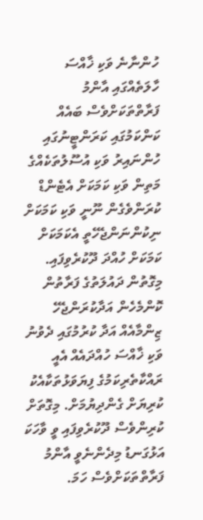ހުންނާނެ ވަކި ޚާއްސަ ހާލަތެއްގައި އާންމު ފަރާތްތަކަށްވެސް ބައެއް ކަންކަމުގައި ކަރަންޓީނުގައި ހުންނައިރު ވަކި އުސޫލުތަކެއްގެ މަތިން ވަކި ކަމަކަށް އެޓެންޑް ކުރަންވެގެން ނޫނީ ވަކި ކަމަކަށް ނިކުންނަންޖެހޭތީ އެކަމަކަށް ކަމަކަށް ހުއްދަ ދޫކުރެވިފައި. މިގޮތުން ދައުލަތުގެ ފަރާތުން ކޮންމެހެން އަދާކުރަންޖެހޭ ޒިންމާއެއް އަދާ ކުރުމުގައި ދެވުނު ވަކި ޚާއްސަ ހުއްދައެއް އެއީ ރައްކާތެރިކަމުގެ ފިޔަވަޅުތަކާއެކު ކުރިޔަށް ގެންދިޔުމަށް. މިގޮތަށް ކުރިންވެސް ދޫކުރެވިފައި ވީ ވާހަކަ އަޅުގަނޑު މިދެންނެވީ އާންމު ފަރާތްތަކަށްވެސް ހަމަ.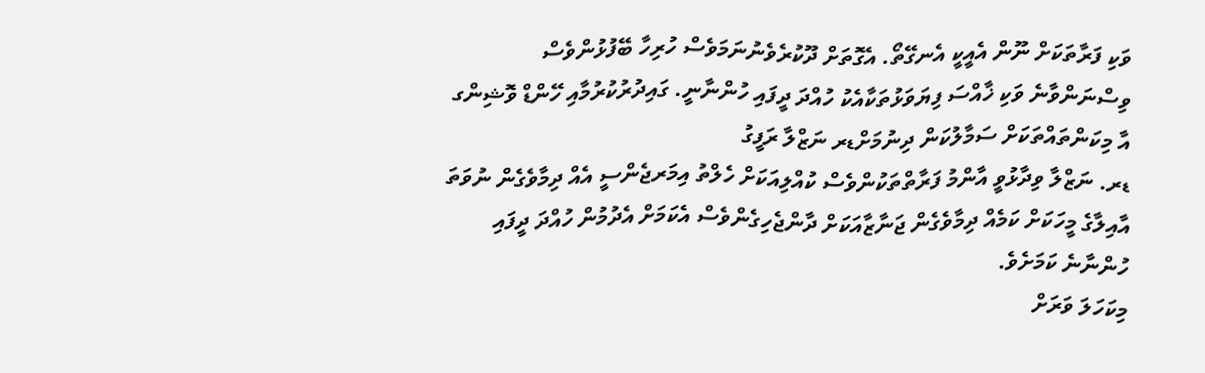ވަކި ފަރާތަކަށް ނޫން އެއީކީ އެނގޭތޯ. އެގޮތަށް ދޫކުރެވެނުނަމަވެސް ހުރިހާ ބޭފުޅުންވެސް ވިސްނަންވާނެ ވަކި ޚާއްސަ ފިޔަވަޅުތަކާއެކު ހުއްދަ ދީފައި ހުންނާނީ. ގައިދުރުކުރުމާއި ހޭންޑް ވޮޝިންގ އާ މިކަންތައްތަކަށް ސަމާލުކަން ދިނުމަށްޑރ ނަޒްލާ ރަފީގު
ޑރ. ނަޒްލާ ވިދާޅުވީ އާންމު ފަރާތްތަކުންވެސް ކުއްލިއަކަށް ހެލްތު އިމަރޖެންސީ އެއް ދިމާވެގެން ނުވަތަ އާއިލާގެ މީހަކަށް ކަމެއް ދިމާވެގެން ޖަނާޒާއަކަށް ދާންޖެހިގެންވެސް އެކަމަށް އެދުމުން ހުއްދަ ދީފައި ހުންނާނެ ކަމަށެވެ.
މިކަހަލަ ވަރަށް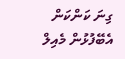ގިނަ ކަންކަން އެބޭފުޅުން މެއިލް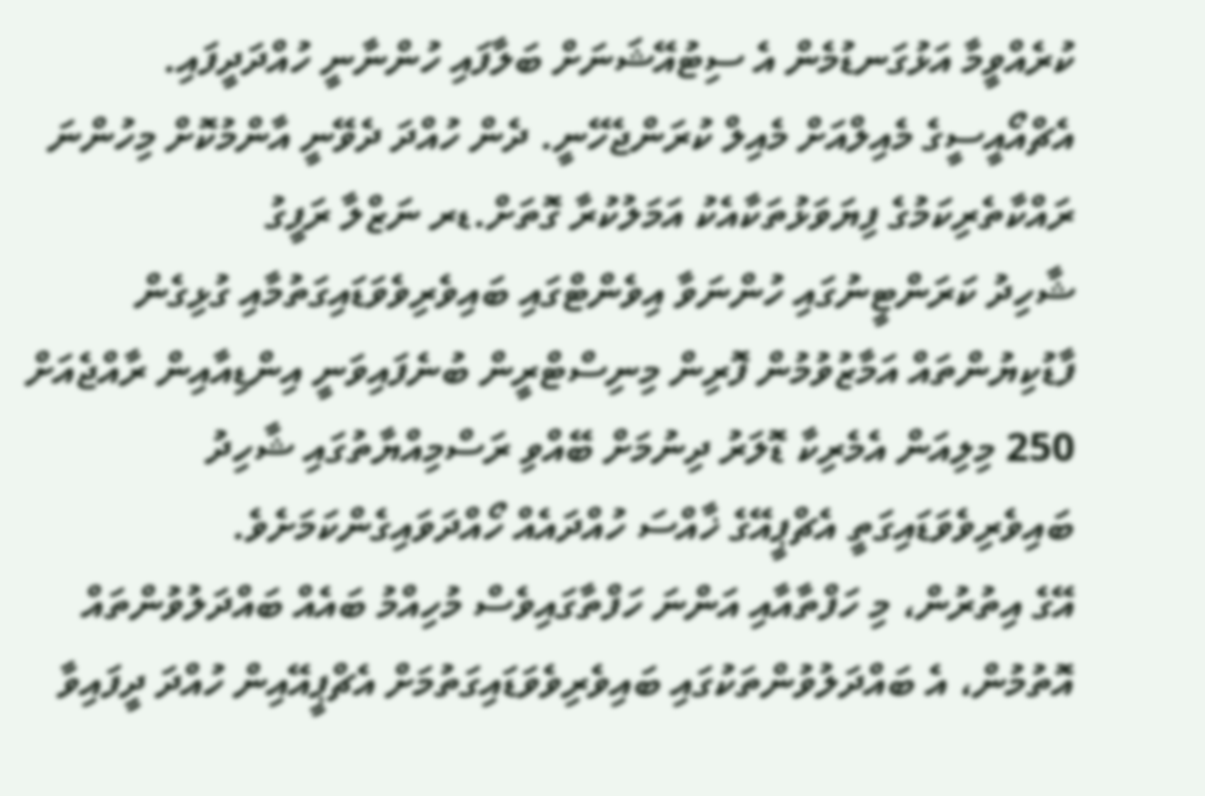ކުރެއްވީމާ އަޅުގަނޑުމެން އެ ސިޓުއޭޝަނަށް ބަލާފައި ހުންނާނީ ހުއްދަދީފައި. އެޗްއޯއީސީގެ މެއިލްއަށް މެއިލް ކުރަންޖެހޭނީ. ދެން ހުއްދަ ދެވޭނީ އާންމުކޮށް މިހުންނަ ރައްކާތެރިކަމުގެ ފިޔަވަޅުތަކާއެކު އަމަލުކުރާ ގޮތަށް.ޑރ ނަޒްލާ ރަފީގު
ޝާހިދު ކަރަންޓީނުގައި ހުންނަވާ އިވެންޓްގައި ބައިވެރިވެވަޑައިގަތުމާއި ގުޅިގެން ފާޑުކިޔުންތައް އަމާޒުވުމުން ފޮރިން މިނިސްޓްރީން ބުނެފައިވަނީ އިންޑިއާއިން ރާއްޖެއަށް 250 މިލިއަން އެމެރިކާ ޑޮލަރު ދިނުމަށް ބޭއްވި ރަސްމިއްޔާތުގައި ޝާހިދު ބައިވެރިވެވަޑައިގަތީ އެޗްޕީއޭގެ ޚާއްސަ ހުއްދައެއް ހޯއްދަވައިގެންކަމަށެވެ.
އޭގެ އިތުރުން، މި ހަފްތާއާއި އަންނަ ހަފްތާގައިވެސް މުހިއްމު ބައެއް ބައްދަލުވުންތައް އޮތުމުން، އެ ބައްދަލުވުންތަކުގައި ބައިވެރިވެވަޑައިގަތުމަށް އެޗްޕީއޭއިން ހުއްދަ ދީފައިވާ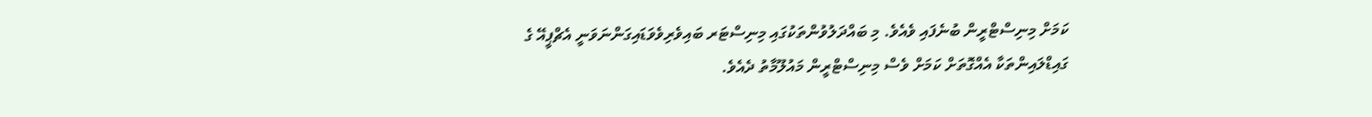ކަމަށް މިނިސްޓްރީން ބުނެފައި ވެއެވެ. މި ބައްދަލުވުންތަކުގައި މިނިސްޓަރ ބައިވެރިވެވަޑައިގަންނަވަނީ އެޗްޕީއޭ ގެ ގައިޑްލައިންތަކާ އެއްގޮތަށް ކަމަށް ވެސް މިނިސްޓްރީން މައުލޫމާތު ދެއެވެ.